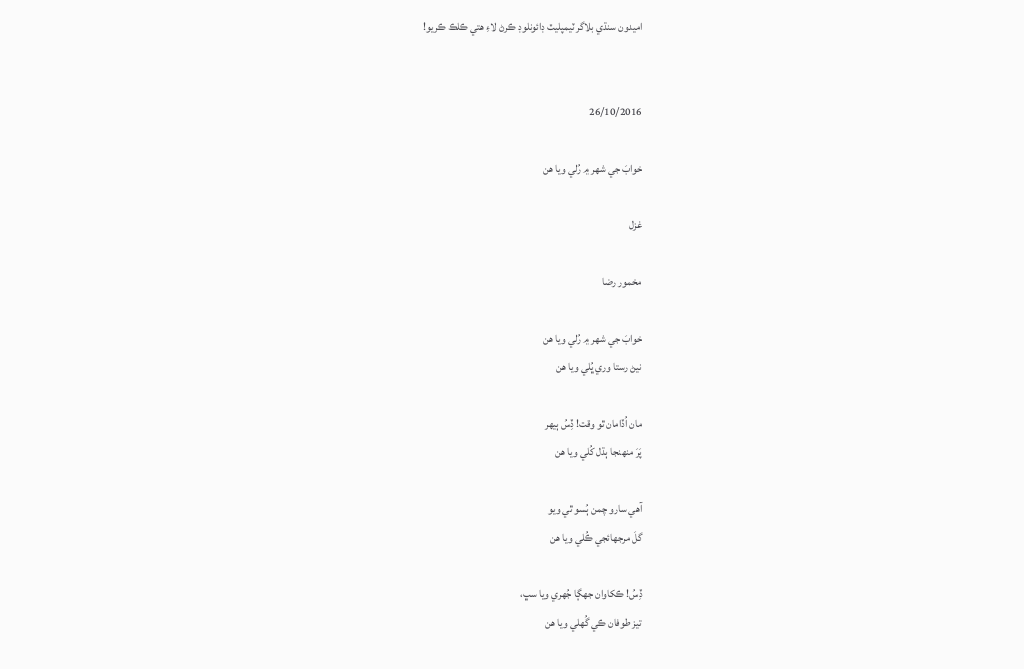امیدون سنڌي بلاگر ٽيمپليٽ ڊائونلوڊ ڪرڻ لاءِ هتي ڪلڪ ڪريو!


26/10/2016

خوابَ جي شهر ۾ رُلي ويا هن

غزل

مخمور رضا

خوابَ جي شهر ۾ رُلي ويا هن
نيڻ رستا وري ڀُلي ويا هن

مان اُڏامان ٿو وقت! ڏِسُ ٻيهر
پَرَ منهنجا ٻڌل کُلي ويا هن

آهي سارو چمن ٻُسو ٿي ويو
گلَ مرجهائجي ڪُلي ويا هن

ڏِسُ! ڪکاوان جهڳا جُهري ويا سڀ،
تيز طوفان ڪي گُهلي ويا هن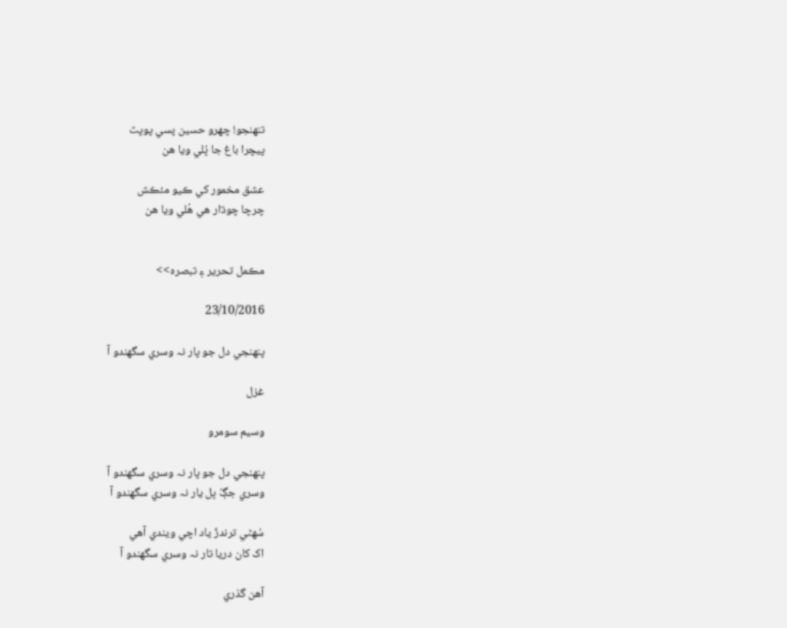تنهنجو! چهرو حسين پسي پوپٽ
پيچرا باغ جا ڀُلي ويا هن

عشق مخمور کي ڪيو مئڪش
چرچا چوڌار هي هُلي ويا هن


مڪمل تحرير ۽ تبصره>>

23/10/2016

پنهنجي دل جو پار نہ وسري سگهندو آ

غزل

وسيم سومرو

پنهنجي دل جو پار نہ وسري سگهندو آ
وسري جڳُ ڀل يار نہ وسري سگهندو آ

سُھڻي ترندڙَ ياد اچي ويندي آهي
اک کان دريا تار نہ وسري سگهندو آ

آهن گذري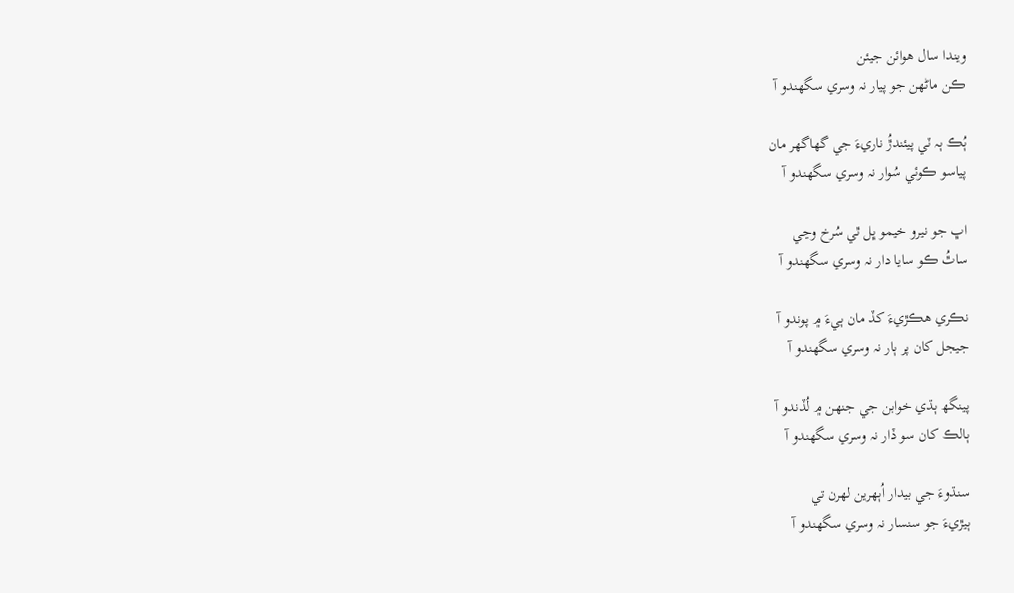ويندا سال هوائن جيئن
ڪن ماڻھن جو پيار نہ وسري سگهندو آ

ٻُڪ ٻہ ٽي پيئندڙُ ناريءَ جي گهاگهر مان
پياسو ڪوئي سُوار نہ وسري سگهندو آ

اڀ جو نيرو خيمو ڀل ٿي سُرخ وڃي
ساٿُ ڪو سايا دار نہ وسري سگهندو آ

نڪري هڪڙيءَ کڏ مان ٻيءَ ۾ پوندو آ
جيجل کان پر ٻار نہ وسري سگهندو آ

پينگھ ٻڌي خوابن جي جنهن ۾ لُڏندو آ
ٻالڪ کان سو ڏار نہ وسري سگهندو آ

سنڌوءَ جي بيدار اُٻهرين لهرن تي
ٻيڙيءَ جو سنسار نہ وسري سگهندو آ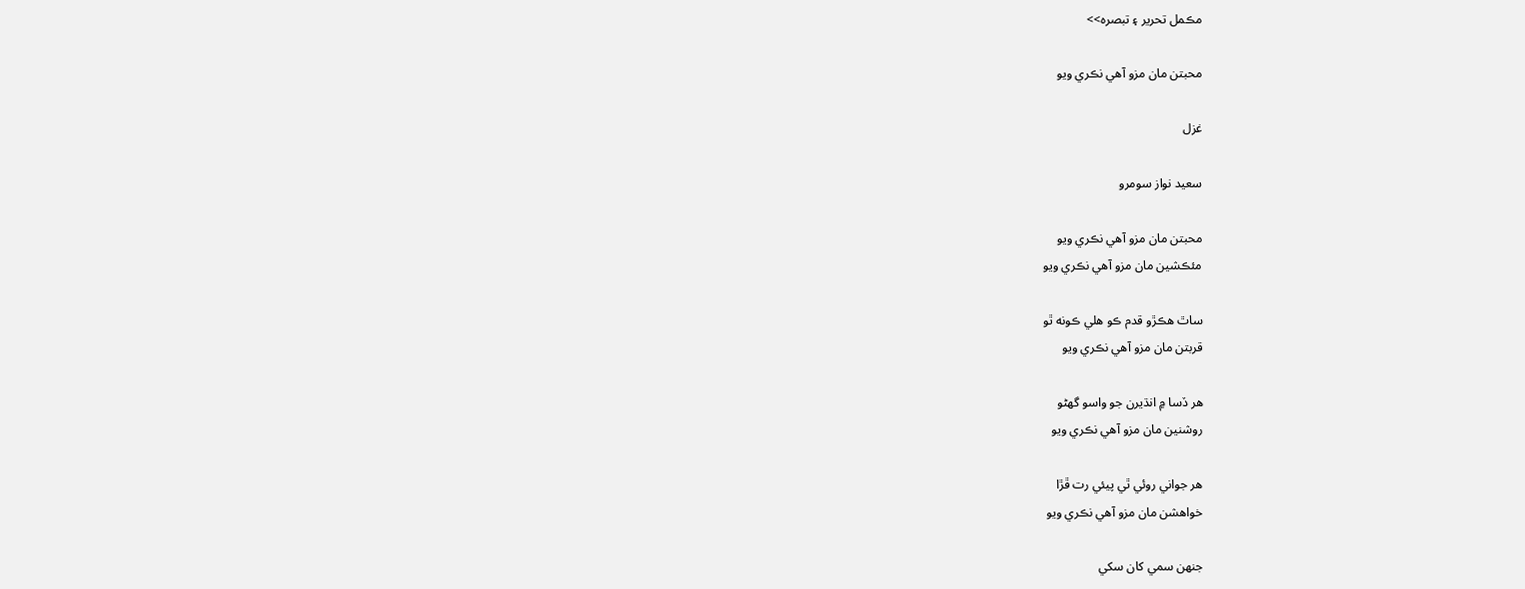مڪمل تحرير ۽ تبصره>>

محبتن مان مزو آهي نڪري ويو

غزل

سعيد نواز سومرو

محبتن مان مزو آهي نڪري ويو
مئڪشين مان مزو آهي نڪري ويو

ساٿ هڪڙو قدم ڪو هلي ڪونه ٿو
قربتن مان مزو آهي نڪري ويو

هر ڏسا ۾ انڌيرن جو واسو گهڻو
روشنين مان مزو آهي نڪري ويو

هر جواني روئي ٿي پيئي رت ڦڙا
خواهشن مان مزو آهي نڪري ويو

جنهن سمي کان سکي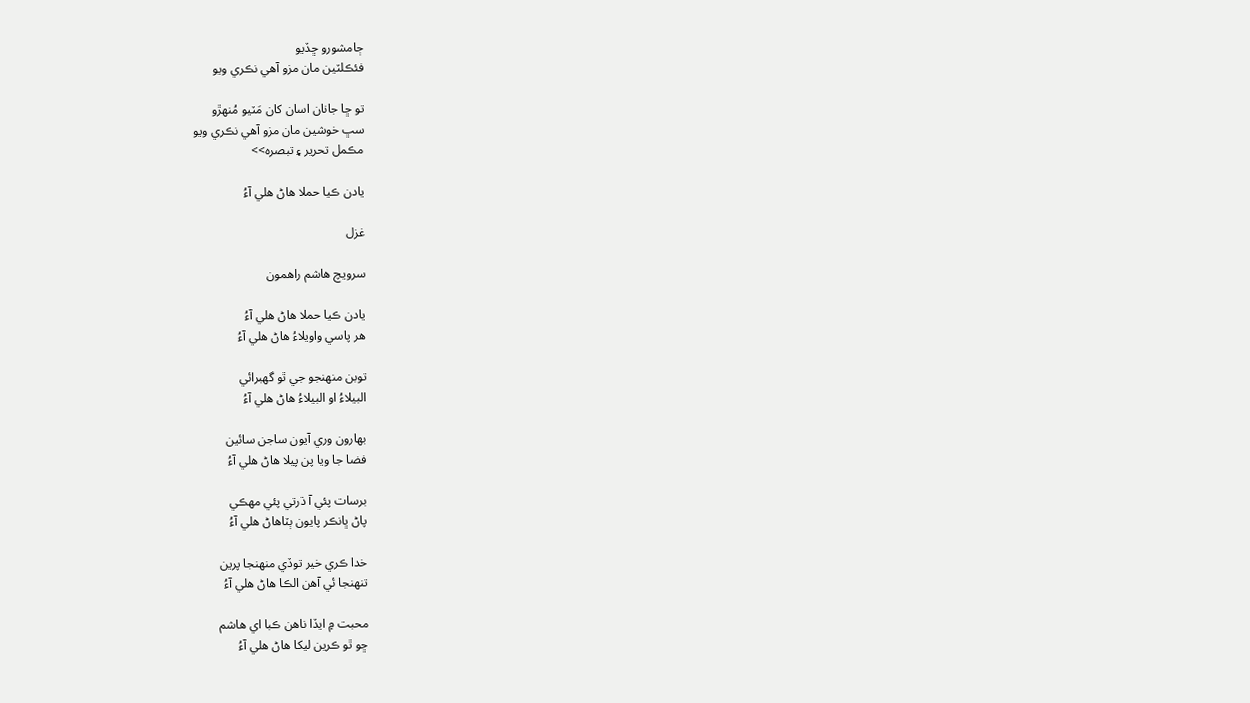ڄامشورو ڇڏيو
فئڪلٽين مان مزو آهي نڪري ويو

تو ڇا جانان اسان کان مَٽيو مُنهڙو
سڀ خوشين مان مزو آهي نڪري ويو
مڪمل تحرير ۽ تبصره>>

يادن ڪيا حملا هاڻ ھلي آءُ

غزل

سرويچ ھاشم راهمون

يادن ڪيا حملا هاڻ ھلي آءُ
ھر پاسي واويلاءُ هاڻ ھلي آءُ

توبن منهنجو جي ٿو گهبرائي
البيلاءُ او البيلاءُ ھاڻ ھلي آءُ

بهارون وري آيون ساجن سائين
فضا جا ويا پن پيلا ھاڻ ھلي آءُ

برسات پئي آ ڌرتي پئي مهڪي
پاڻ ڀانڪر پايون ٻٽاھاڻ ھلي آءُ

خدا ڪري خير توڏي منهنجا پرين
تنهنجا ئي آھن الڪا هاڻ ھلي آءُ

محبت ۾ ايڏا ناهن ڪبا اي هاشم
ڇو ٿو ڪرين ليکا هاڻ ھلي آءُ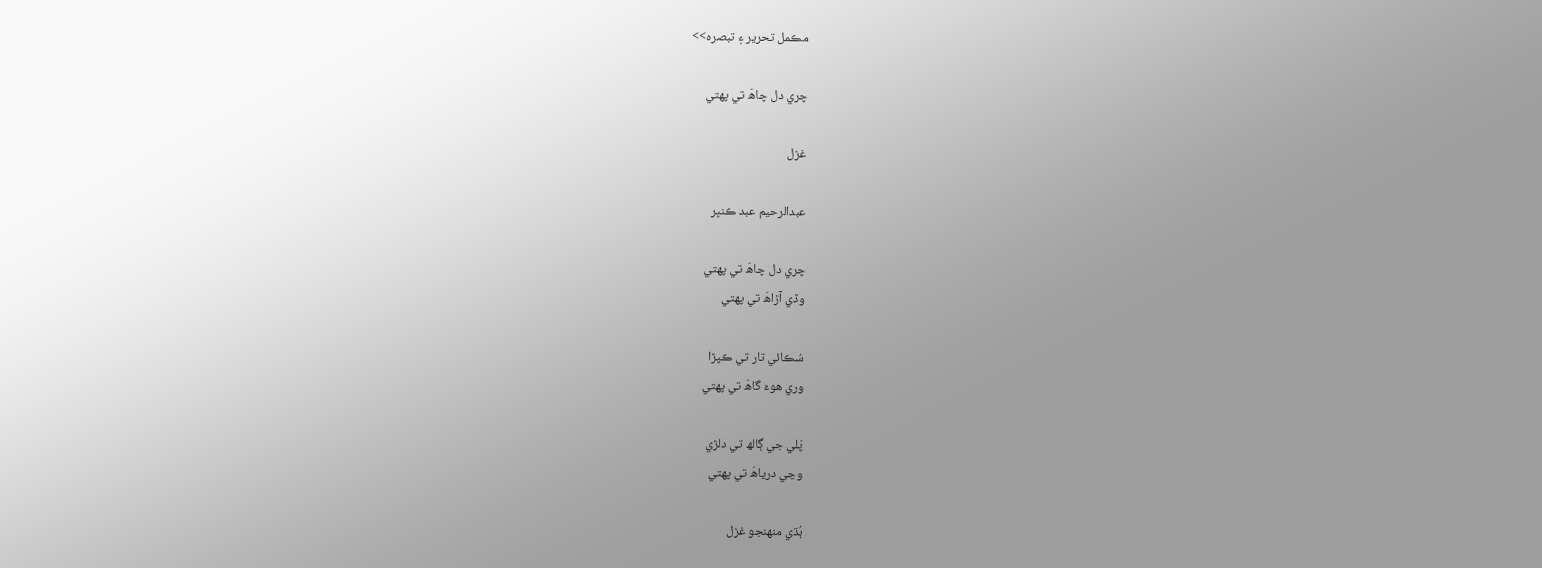مڪمل تحرير ۽ تبصره>>

چري دل چاھَ تي پهتي

غزل

عبدالرحيم عبد ڪنڀر

چري دل چاھَ تي پهتي
وڏي آڙاھَ تي پهتي

سُڪائي تار تي ڪپڙا
وري هوءَ گاھَ تي پهتي

پَلي جي ڳالھ تي دلڙي
وڃي درياھَ تي پهتي

ٻُڌي منهنجو غزل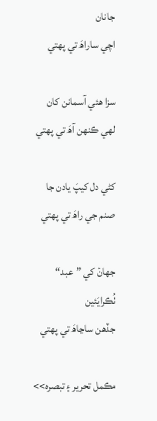جانان
اچي ساراھَ تي پهتي

سزا هئي آسمانن کان
لهي ڪنهن آھَ تي پهتي

کڻي دل کيپَ يادن جا
صنم جي راھَ تي پهتي

جهانۡ کي ”عبد“ ٺُڪرايَئين
جڏھن ساڃاھَ تي پهتي

مڪمل تحرير ۽ تبصره>>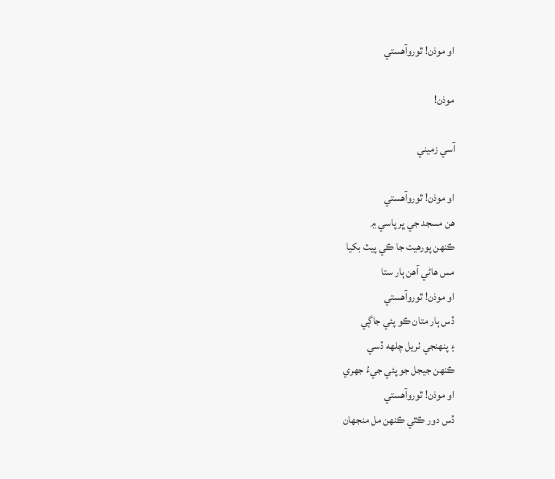او موذن! ٿوروآهستي

موذن!

آسي زميني

او موذن! ٿوروآهستي
هن مسجد جي ڀر پاسي ۾
ڪنهن پورهيت جا ڪي پيٽ بکيا
مس هاڻي آهن ٻار ستا
او موذن! ٿوروآهستي
ڏس ٻار متان ڪو پئي جاڳي
۽ پنهنجي ٺريل چلهه ڏسي
ڪنهن جيجل جو پئي جيءُ جهري
او موذن! ٿوروآهستي
ڏس دور ڪٿي ڪنهن مل منجهان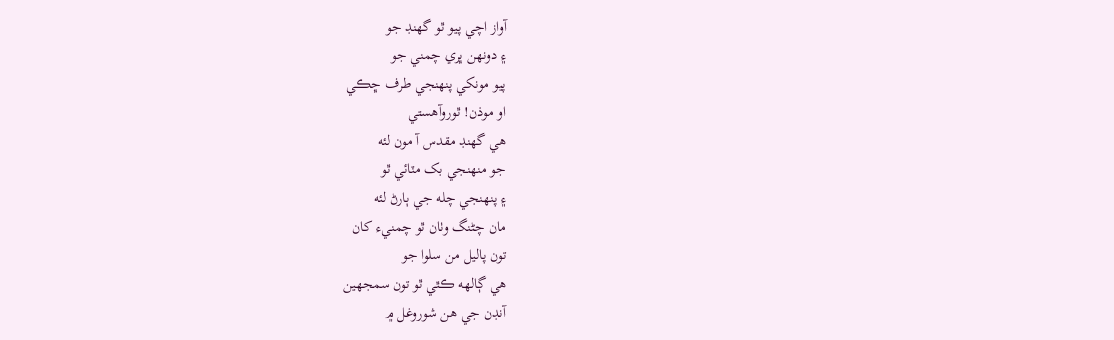آواز اچي پيو ٿو گهنڊ جو
۽ دونهن ڀري چمني جو
پيو مونکي پنهنجي طرف ڇڪي
او موذن! ٿوروآهستي
هي گهنڊ مقدس آ مون لئه
جو منهنجي بک مٽائي ٿو
۽ پنهنجي چله جي ٻارڻ لئه
مان چڻنگ وٺان ٿو چمنيء کان
تون پاليل من سلوا جو
هي ڳالهه ڪٿي ٿو تون سمجهين
آنڊن جي هن شوروغل ۾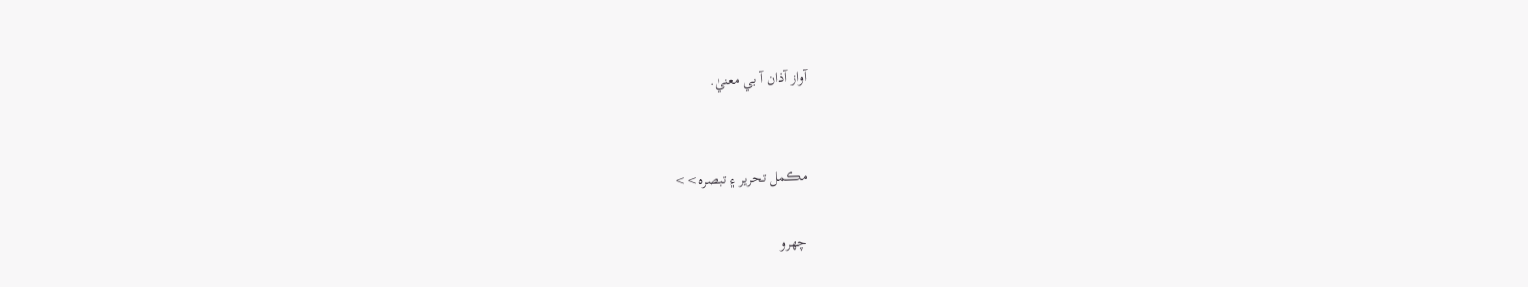آواز آذان آ بي معنيٰ.


مڪمل تحرير ۽ تبصره>>

چھرو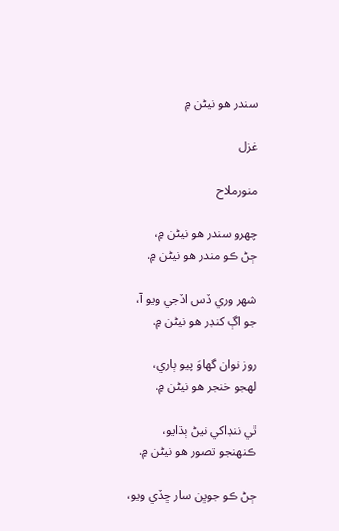سندر ھو نيڻن ۾

غزل

منورملاح

چھرو سندر ھو نيڻن ۾،
ڄڻ ڪو مندر ھو نيڻن ۾.

شھر وري ڏس اڏجي ويو آ،
جو اڳ کنڊر ھو نيڻن ۾.

روز نوان گھاوَ پيو ٻاري،
لھجو خنجر ھو نيڻن ۾.

ٿي ننڊاکي نيڻ ٻڌايو،
ڪنھنجو تصور ھو نيڻن ۾.

ڄڻ ڪو جوڀن سار ڇڏي ويو،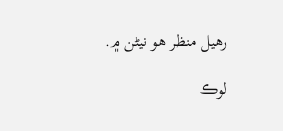رھيل منظر ھو نيڻن ۾.

لوڪ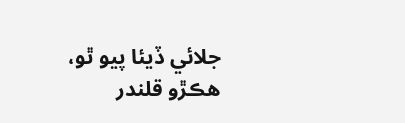جلائي ڏيئا پيو ٿو،
ھڪڙو قلندر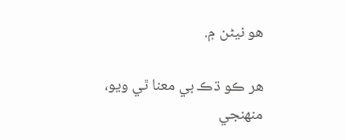ھو نيڻن ۾.

ھر ڪو ڌڪ بي معنا ٿي ويو،
منھنجي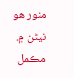منور ھو نيڻن ۾.
مڪمل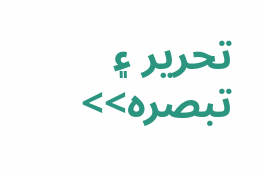تحرير ۽ تبصره>>